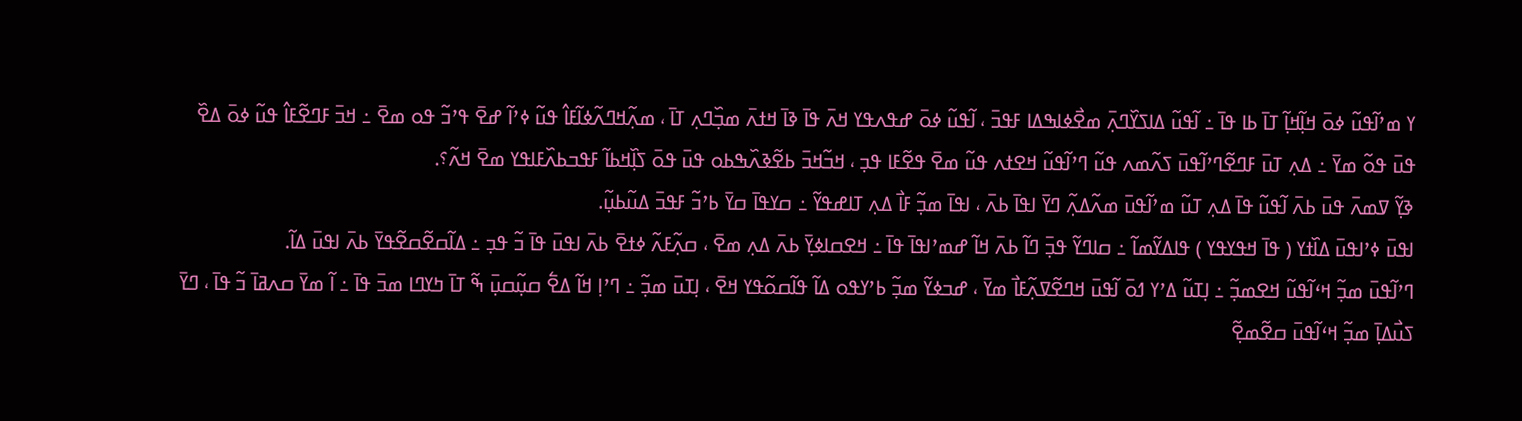ߌ ߘߴߊ߬ߟߎ߬ ߦߋ߫ ߞߊ߲߬ߞߊ߲߬ ߠߊ߫ ߕߊ ߟߊ߫ ߸ ߊ߬ߟߎ߬ ߡߊߖߌ߰ߣߍ߲߫ ߘߐ߯ߦߊߒߡߊ ߓߟߏ߫ ، ߊ߬ߟߎ߬ ߦߋ߫ ߝߟߍߟߌ ߞߍ߫ ߟߊ߫ ߢߊ߫ ߞߙߍ߫ ߘߏ߲߰ߣߍ߲ ߠߊ߫ ، ߘߍ߲߬ߞߣߍ߬ߦߊ߬ߓߊ߮ ߟߎ߬ ߦߴߊ߬ ߝߐ߫ ߟߴߏ߬ ߟߋ ߘߐ߫ ߸ ߞߏ߫ ߓߣߐ߬ߓߊ߮ ߟߎ߬ ߦߋ߫ ߡߐ߰ ߟߎ߫ ߟߋ߬ ߘߌ߫ ߸ ߡߍ߲ ߠߎ߫ ߓߣߐ߬ߣߴߊ߬ߟߎ߫ ߖߍ߬ߘߍ ߟߎ߬ ߣߴߊ߬ߟߎ߬ ߞߐߙߍ ߟߎ߬ ߘߐ߫ ߟߐ߬ߓߊ ߟߏ߲ ، ߞߏ߬ߞߏ߫ ߕߐ߬ߢߍ߰ߒߕߋ ߟߎ߫ ߟߋ߫ ߖߊ߲߰ߞߕߊ߬ ߓߟߏߕߍ߰ߓߊߟߌ ߘߐ߫ ߞߍ߬؟.
ߢߌ߲߬ ߜߘߍ߫ ߟߎ߫ ߕߍ߫ ߊ߬ߟߎ߬ ߟߊ߫ ߡߍ߲ ߠߎ߬ ߘߴߊ߬ߟߎ߫ ߘߍ߬ߡߍ߲߬ ߣߌ߫ ߊߟߊ߫ ߕߍ߫ ، ߊߟߊ߫ ߘߏ߲߬ ߓߊ߯ ߡߍ߲ ߠߊߝߟߌ߬ ߸ ߛߌߟߊ߫ ߛߌ߫ ߕߴߏ߬ ߓߟߏ߫ ߡߎ߬ߕߎ߲߬.
ߊߟߎ߫ ߦߴߊߟߎ߫ ߡߊ߰ߙߌ ( ߟߊ߫ ߞߟߌߟߌ ) ߟߊߡߌ߬ߘߊ߬ ߸ ߛߊߣߌ߬ ߟߏ߲߫ ߣߊ߬ ߕߍ߫ ߞߊ߬ ߝߘߴߊߟߊ߫ ߟߊ߫ ߸ ߞߐߛߊߦߌ߲߫ ߕߍ߫ ߡߍ߲ ߘߐ߫ ، ߛߍ߲߬ߓߍ߬ ߦߙߐ߫ ߕߍ߫ ߊߟߎ߫ ߟߊ߫ ߏ߬ ߟߏ߲ ߸ ߡߊ߬ߛߐ߬ߛߐ߬ߟߌ߫ ߕߍ߫ ߊߟߎ߫ ߡߊ߬.
ߣߴߊ߬ߟߎ߫ ߘߏ߲߬ ߞߵߊ߬ߟߎ߬ ߞߐߘߏ߲߬ ߸ ߊ߲ߠߎ߬ ߡߴߌ ߗߋ߫ ߊ߬ߟߎ߫ ߞߣߐ߬ߜߍ߲߬ߓߊ߯ ߘߌ߫ ، ߝߏߦߌ߬ ߘߏ߲߬ ߕߴߌߟߋ ߡߊ߬ ߟߊ߬ߛߋ߬ߟߌ ߞߐ߫ ، ߊ߲ߠߎ߫ ߘߏ߲߬ ߸ ߣߴߊ߲ ߞߊ߬ ߡߐ߱ ߛߎ߲߬ߛߎ߲߫ ߒ߬ ߠߊ߫ ߤߌߣߊ ߘߏ߫ ߟߊ߫ ߸ ߊ߬ ߘߌ߫ ߛߍߥߊ߫ ߏ߬ ߟߊ߫ ، ߣߌ߫ ߖߎ߯ߡߊ߲߫ ߘߏ߲߬ ߞߵߊ߬ߟߎ߫ ߛߐ߬ߘߐ߲߬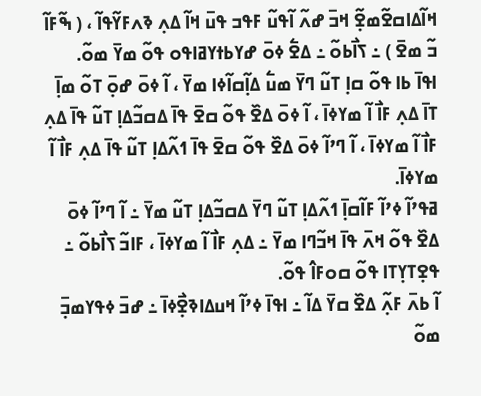ߞߊ߬ߡߊߛߐ߬ߘߐ߲߬ ߞߏ߫ ߝߍ߬ ߊ߬ߟߎ߬ ߓߟߏ ߟߎ߫ ߞߊ߬ ߡߍ߲ ߢߍߓߌ߬ߟߊ߬ ، ( ߒ߬ߓߊ߬ ߏ߬ ߘߐ߫ ) ߸ ߖߊ߯ߕߋ߬ ߸ ߡߐ߱ ߦߋ߫ ߝߌߕߙߌߥߊߟߋ ߟߋ߬ ߘߌ߫ ߘߋ߬.
ߊߟߊ߫ ߕߊ ߟߋ߬ ߛߊ߲ ߠߎ߬ ߣߌ߫ ߘߎ߱ ߡߊ߲߬ߛߊ߬ߦߊ ߘߌ߫ ، ߊ߬ ߦߋ߫ ߝߋ߲߫ ߠߋ߬ ߘߊ߲߫ ߠߊ߫ ߡߍ߲ ߓߊ߯ ߊ߬ ߘߌߦߊ߫ ، ߊ߬ ߦߋ߫ ߡߐ߰ ߟߋ߬ ߛߐ߫ ߟߊ߫ ߡߛߏ߬ߡߊ߲ ߠߎ߬ ߟߊ߫ ߡߍ߲ ߓߊ߯ ߊ߬ ߘߌߦߊ߫ ، ߊ߬ ߣߴߊ߬ ߦߋ߫ ߡߐ߰ ߟߋ߬ ߛߐ߫ ߟߊ߫ ߗߍ߬ߡߊ߲ ߠߎ߬ ߟߊ߫ ߡߍ߲ ߓߊ߯ ߊ߬ ߘߌߦߊ߫.
ߥߟߴߊ߬ ߦߴߊ߬ ߓߊ߬ߛߊ߲߫ ߗߍ߬ߡߊ߲ ߠߎ߬ ߣߌ߫ ߡߛߏ߬ߡߊ߲ ߠߎ߬ ߘߌ߫ ߸ ߊ߬ ߣߴߊ߬ ߦߋ߫ ߡߐ߰ ߟߋ߬ ߞߍ߫ ߟߊ߫ ߞߏ߬ߣߊ ߘߌ߫ ߸ ߡߍ߲ ߓߊ߯ ߊ߬ ߘߌߦߊ߫ ، ߓߊߏ߬ ߖߊ߯ߕߋ߬ ߸ ߟߐ߲ߠߌ߲ߠߊ ߟߋ߬ ߛߋߓߊ߮ ߟߋ߬.
ߊ߬ ߕߍ߫ ߓߍ߲߬ ߡߐ߰ ߛߌ߫ ߡߊ߬ ߸ ߊߟߊ߫ ߦߴߊ߬ ߞߎߡߊߢߐ߲߯ߦߊ߫ ߸ ߝߏ߫ ߦߟߌߘߏ߲߫ ߘߋ߬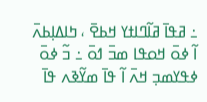߸ ߥߟߊ߫ ߥߊ߬ߣߊߙߌ ߞߕߐ߫ ، ߤߊߡߊ߲ߕߍ߫ ߊ߬ ߦߋ߫ ߞߋߟߊ ߘߏ߫ ߗߋ߫ ߸ ߏ߬ ߦߋ߫ ߦߟߌߘߏ߲ ߞߍ߫ ߊ߬ ߟߊ߫ ߘߌ߬ߢߍ ߟߊ߫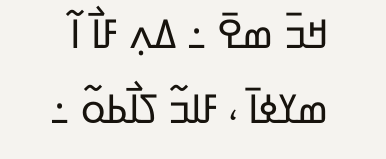ߞߏ߫ ߘߐ߫ ߸ ߡߍ߲ ߓߊ߯ ߊ߬ ߘߌߦߊ߫ ، ߓߊߏ߬ ߖߊ߯ߕߋ߬ ߸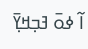ߊ߬ ߦߋ߫ ߔߏ߲ߞߌ߲߫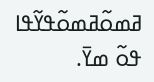ߥߘߋ߬ߥߘߋ߬ߟߌ߬ߟߊ ߟߋ߬ ߘߌ߫.